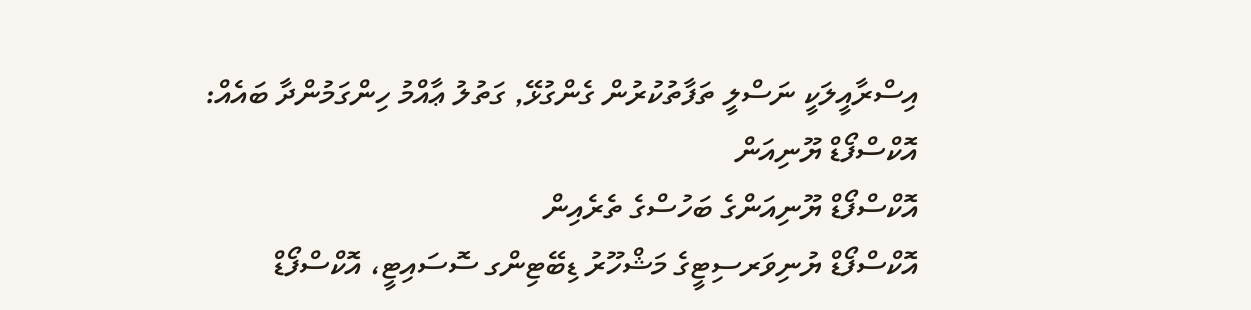އިސްރާއީލަކީ ނަސްލީ ތަފާތުކުރުން ގެންގުޅޭ, ގަތުލު ޢާއްމު ހިންގަމުންދާ ބައެއް: އޮކްސްފޯޑް ޔޫނިއަން
އޮކްސްފޯޑް ޔޫނިއަންގެ ބަހުސްގެ ތެރެއިން
އޮކްސްފޯޑް ޔުނިވަރސިޓީގެ މަޝްހޫރު ޑިބޭޓިންގ ސޮސައިޓީ، އޮކްސްފޯޑް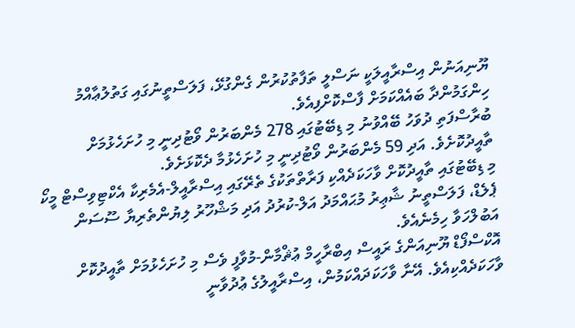ޔޫނިއަނުން އިސްރާއީލަކީ ނަސްލީ ތަފާތުކުރުން ގެންގުޅޭ، ފަލަސްތީނުގައި ގަތުލުޢާއްމު ހިންގަމުންދާ ބައެއްކަމަށް ފާސްކޮށްފިއެވެ.
ބުރާސްފަތި ދުވަހު ބޭއްވުނު މި ޑިބޭޓުގައި 278 މެންބަރުން ވޯޓުދިނީ މި ހުށަހެޅުމަށް ތާއީދުކޮށެވެ. އަދި 59 މެންބަރުން ވޯޓުދިނީ މި ހުށަހެޅުމާ ދެކޮޅަށެވެ.
މި ޑިބޭޓުގައި ތާއީދުކޮށް ވާހަކަދެއްކި ފަރާތްތަކުގެ ތެރޭގައި އިސްރާއީލް-އެމެރިކާ އެކްޓިވިސްޓް މީކޯ ޕެލެޑް، ފަލަސްތީނު ޝާޢިރު މުޙައްމަދު އަލް-ކުރުދު އަދި މަޝްހޫރު ލިޔުންތެރިޔާ ސޫސަން އަބުލްހަވާ ހިމެނެއެވެ.
އޮކްސްފޯޑް ޔޫނިއަންގެ ރައީސް އިބްރާހީމް ޢުޘްމާން-މުވާފީ ވެސް މި ހުށަހެޅުމަށް ތާއީދުކޮށް ވާހަކަދެއްކިއެވެ. އޭނާ ވާހަކަދައްކަމުން، އިސްރާއީލުގެ ޢުދުވާނީ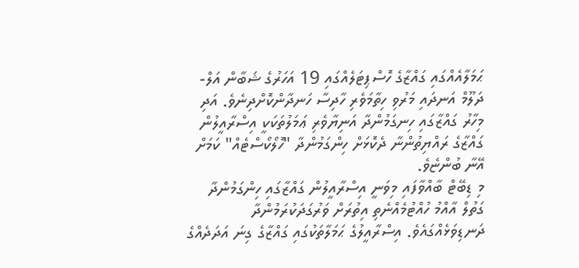ޙަމަލާއެއްގައި ގައްޒާގެ ހޮސްޕިޓަލެއްގައި 19 އަހަރުގެ ޝަބާން އަލް-ދަލޫމް އަނދައި މަރުވި ހިތާމަވެރި ހާދިސާ ހަނދާންކޮށްދިނެވެ. އަދި މިހާރު ގައްޒާގައި ހިނގަމުންދާ އަނިޔާވެރި ޢަމަލުތަކަކީ އިސްރާއީލުން ގައްޒާގެ ރައްޔިތުންނާ ދެކޮޅަށް ހިންގަމުންދާ "ހޮލޯކޯސްޓެއް" ކަމަށް އޭނާ ބުންޏެވެ.
މި ޑިބޭޓް ބާއްވާފައި މިވަނީ އިސްރާއީލުން ގައްޒާގައި ހިންގަމުންދާ ގަތުލް އާއްމު ހުއްޓުމެއްނެތި އިތުރަށް ވަރުގަދަކުރަމުންދާ ދަނޑިވަޅެއްގައެވެ. އިސްރާއީލުގެ ޙަމަލާތަކުގައި ގައްޒާގެ ގިނަ އަދަދެއްގެ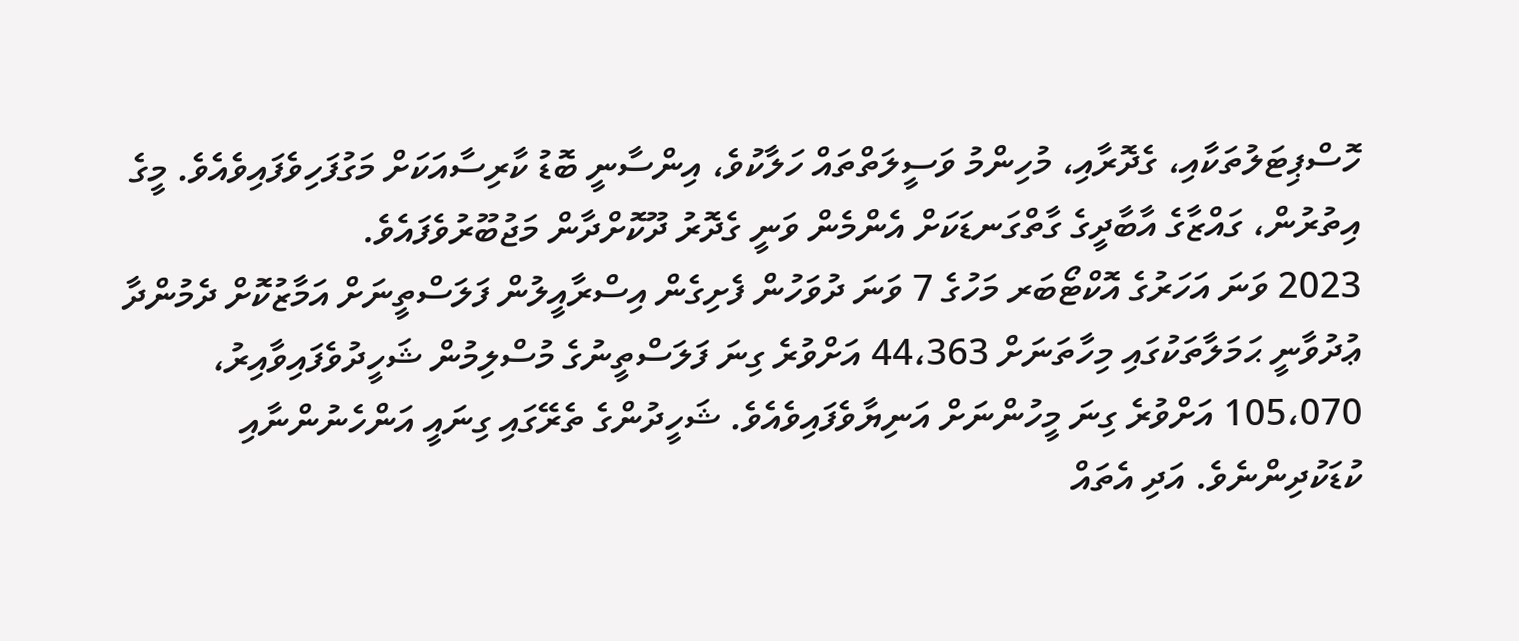ހޮސްޕިޓަލުތަކާއި، ގެދޮރާއި، މުހިންމު ވަސީލަތްތައް ހަލާކުވެ، އިންސާނީ ބޮޑު ކާރިސާއަކަށް މަގުފަހިވެފައިވެއެވެ. މީގެ އިތުރުން، ގައްޒާގެ އާބާދީގެ ގާތްގަނޑަކަށް އެންމެން ވަނީ ގެދޮރު ދޫކޮށްދާން މަޖުބޫރުވެފައެވެ.
2023 ވަނަ އަހަރުގެ އޮކްޓޯބަރ މަހުގެ 7 ވަނަ ދުވަހުން ފެށިގެން އިސްރާއީލުން ފަލަސްތީނަށް އަމާޒުކޮށް ދެމުންދާ ޢުދުވާނީ ޙަމަލާތަކުގައި މިހާތަނަށް 44،363 އަށްވުރެ ގިނަ ފަލަސްތީނުގެ މުސްލިމުން ޝަހީދުވެފައިވާއިރު، 105،070 އަށްވުރެ ގިނަ މީހުންނަށް އަނިޔާވެފައިވެއެވެ. ޝަހީދުންގެ ތެރޭގައި ގިނައީ އަންހެނުންނާއި ކުޑަކުދިންނެވެ. އަދި އެތައް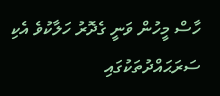ހާސް މީހުން ވަނީ ގެދޮރު ހަލާކުވެ އެކި ސަރަޙައްދުތަކުގައި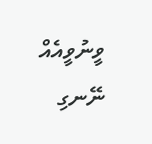ވީނުވީއެއް ނޭނގި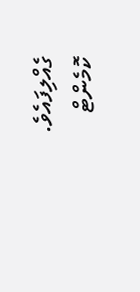ގެއްލިފައެވެ.
ކޮމެންޓް